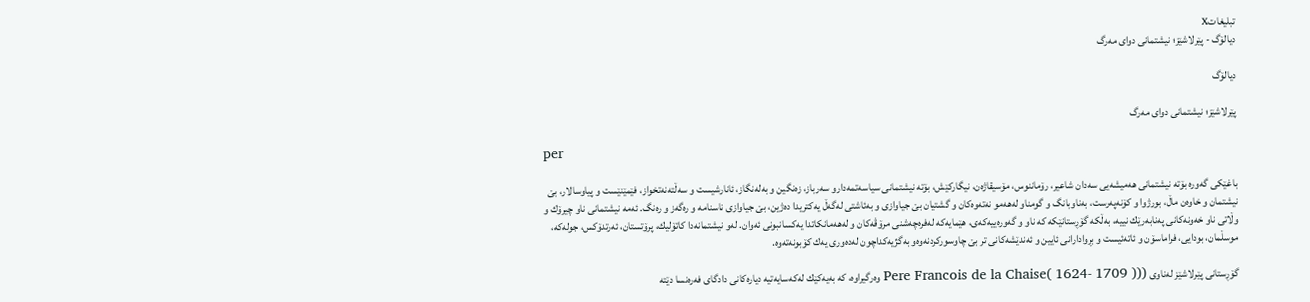تبليغاتX
دیالۆگ - پێرلاشێز؛ نیشتمانی دوای مه‌رگ

دیالۆگ

پێرلاشێز؛ نیشتمانی دوای مه‌رگ

per

باغێكی گه‌وره بۆته نیشتمانی هه‌میشه‌یی سه‌دان شاعیر، رۆماننوس، مۆسیقاژه‌ن، نیگاركێش، بۆته نیشتمانی سیاسه‌تمه‌دارو سه‌رباز، زه‌نگین و به‌له‌نگاز، ئانارشیست و سه‌ڵته‌نه‌تخواز، فێمێنێست و پیاوسالار، بێ نیشتمان و خاوه‌ن ماڵ، بورژوا و كۆنه‌په‌رست، به‌ناوبانگ و گومناو له‌هه‌مو نه‌ته‌وه‌كان و گشتیان بێ جیاوازی و به‌ئاشتی له‌گه‌ڵ یه‌کتریدا ده‌ژین، بێ جیاوازی ناسنامه و ره‌گه‌ز و ره‌نگ. ئه‌مه نیشتمانی ناو چیرۆك و وڵاتی ناو خه‌ونه‌كانی په‌نابه‌رێك نییه، به‌ڵكه گۆڕستانێكه كه ناو و گه‌وره‌ییه‌كه‌ی، هێمایه‌كه له‌فره‌چه‌شنی مرۆڤه‌كان و له‌هه‌مانكاتدا یه‌كسانبونی ئه‌وان. له‌و نیشتمانه‌دا كاتۆلیك، پرۆتستان، ئه‌رتدۆكس، جوله‌كه، موسڵمان، بودایی، فراماسۆن و ئاته‌ئیست و بڕوادارانی ئایین و ئه‌ندێشه‌كانی تر بێ چاوسوركردنه‌وه‌و به‌گژیه‌كداچون له‌ده‌وری یه‌ك كۆبونه‌ته‌وه.

گۆڕستانی پێرلاشێز له‌ناوی ((Pere Francois de la Chaise( 1624- 1709 ) وه‌رگیراوه، كه به‌یه‌كێك له‌كه‌سایه‌تیه دیاره‌كانی دادگای فه‌ره‌نسا دێته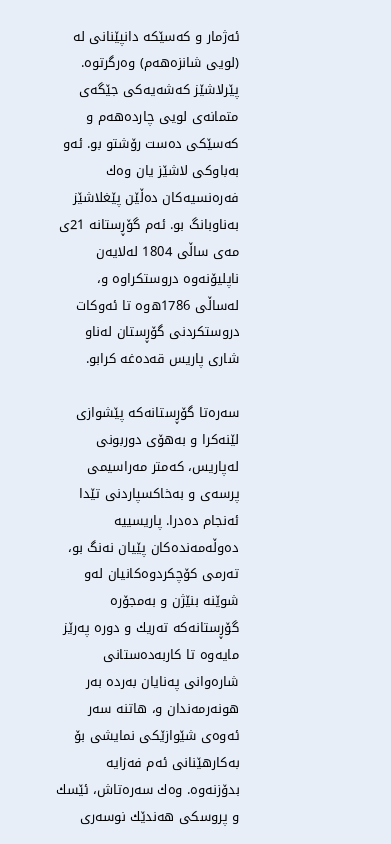ئه‌ژمار و كه‌سێكه دانپێنانی له‌ (لویی شانزه‌هه‌م) وه‌رگرتوه. پێرلاشێز كه‌شه‌یه‌كی جێگه‌ی متمانه‌ی لویی چارده‌هه‌م و كه‌سێكی ده‌ست رۆشتو بو. ئه‌و به‌باوكی لاشێز یان وه‌ك فه‌ره‌نسیه‌كان ده‌ڵێن پێغلاشێز به‌ناوبانگ بو. ئه‌م گۆڕستانه 21ی مه‌ی ساڵی 1804 له‌لایه‌ن ناپلیۆنه‌وه دروستكراوه و، له‌ساڵی 1786ه‌وه تا ئه‌وكات دروستكردنی گۆڕستان له‌ناو شاری پاریس قه‌ده‌غه كرابو.

سه‌ره‌تا گۆڕستانه‌كه پێشوازی لێنه‌كرا و به‌هۆی دوربونی له‌پاریس، كه‌متر مه‌راسیمی پرسه‌ی و به‌خاكسپاردنی تێدا ئه‌نجام ده‌درا. پاریسییه ده‌وڵه‌مه‌نده‌كان پێیان نه‌نگ بو، ته‌رمی كۆچكردوه‌كانیان له‌و شوێنه بنێژن و به‌مجۆره گۆڕستانه‌كه ته‌ریك و دوره په‌رێز مایه‌وه تا كاربه‌ده‌ستانی شاره‌وانی په‌نایان به‌رده به‌ر هونه‌رمه‌ندان و، هاتنه سه‌ر ئه‌وه‌ی شێوازێكی نمایشی بۆ به‌كارهێنانی ئه‌م فه‌زایه بدۆزنه‌وه. وه‌ك سه‌ره‌تاش، ئێسك و پروسكی هه‌ندێك نوسه‌ری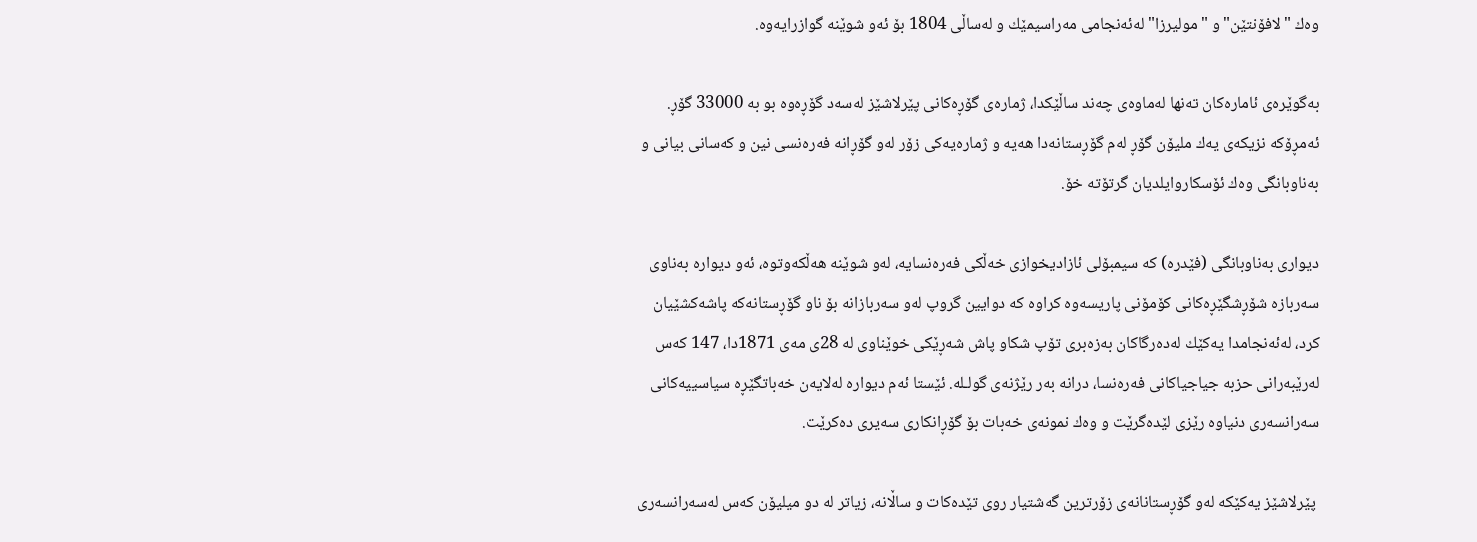وه‌ك "لافۆنتێن" و "مولیرزا" له‌ئه‌نجامی مه‌راسیمێك و له‌ساڵی 1804 بۆ ئه‌و شوێنه گوازرایه‌وه.

به‌گوێره‌ی ئاماره‌كان ته‌نها له‌ماوه‌ی چه‌ند ساڵێكدا، ژماره‌ی گۆڕه‌كانی پێرلاشێز له‌سه‌د گۆڕه‌وه بو به 33000 گۆڕ. ئه‌مڕۆكه نزیكه‌ی یه‌ك ملیۆن گۆڕ له‌م گۆڕستانه‌دا هه‌یه و ژماره‌یه‌كی زۆر له‌و گۆڕانه فه‌ره‌نسی نین و كه‌سانی بیانی و به‌ناوبانگی وه‌ك ئۆسكاروایلدیان گرتۆته خۆ.

دیواری به‌ناوبانگی (فێدره) كه سیمبۆلی ئازادیخوازی خه‌ڵكی فه‌ره‌نسایه‌، له‌و شوێنه هه‌ڵكه‌وتوه، ئه‌و دیواره‌ به‌ناوی سه‌ربازه‌ شۆڕشگێڕه‌كانی كۆمۆنی پاریسه‌وه كراوه كه دوایین گروپ له‌و سه‌ربازانه بۆ ناو گۆڕستانه‌كه پاشه‌كشێیان كرد، له‌ئه‌نجامدا یه‌كێك له‌ده‌رگاكان به‌زه‌بری تۆپ شكاو پاش شه‌ڕێكی خوێناوی له‌ 28ی مه‌ی 1871دا، 147 كه‌س له‌رێبه‌رانی حزبه جیاجیاكانی فه‌ره‌نسا، درانه به‌ر رێژنه‌ی گولـله. ئێستا ئه‌م دیواره له‌لایه‌ن خه‌باتگێڕه سیاسییه‌كانی سه‌رانسه‌ری دنیاوه رێزی لێده‌گرێت و وه‌ك نمونه‌ی خه‌بات بۆ گۆڕانكاری سه‌یری ده‌كرێت.

 پێرلاشێز یه‌كێكه له‌و گۆڕستانانه‌ی زۆرترین گه‌شتیار روی تێده‌كات و ساڵانه، زیاتر له دو میلیۆن كه‌س له‌سه‌رانسه‌ری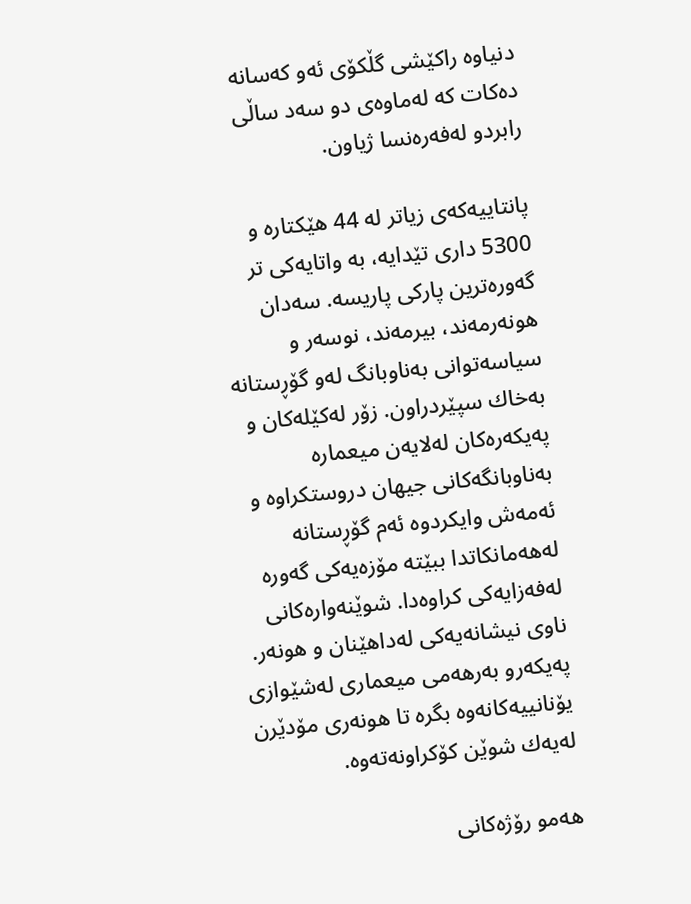دنیاوه راكێشی گڵكۆی ئه‌و كه‌سانه ده‌کات كه له‌ماوه‌ی دو سه‌د ساڵی رابردو له‌فه‌ره‌نسا ژیاون.

پانتاییه‌كه‌ی زیاتر له 44 هێكتاره و 5300 داری تێدایه، به‌ واتایه‌كی تر گه‌وره‌ترین پاركی پاریسه. سه‌دان هونه‌رمه‌ند، بیرمه‌ند، نوسه‌ر و سیاسه‌توانی به‌ناوبانگ له‌و گۆڕستانه به‌خاك سپێردراون. زۆر له‌كێله‌كان و په‌یكه‌ره‌كان له‌لایه‌ن میعماره به‌ناوبانگه‌كانی جیهان دروستكراوه و ئه‌مه‌ش وایكردوه ئه‌م گۆڕستانه له‌هه‌مانكاتدا ببێته مۆزه‌یه‌كی گه‌وره له‌فه‌زایه‌كی كراوه‌دا. شوێنه‌واره‌كانی ناوی نیشانه‌یه‌كی له‌داهێنان و هونه‌ر. په‌یكه‌رو به‌رهه‌می میعماری له‌شێوازی یۆنانییه‌كانه‌وه بگره تا هونه‌ری مۆدێرن له‌یه‌ك شوێن كۆكراونه‌ته‌وه.

هه‌مو رۆژه‌كانی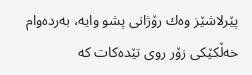پێرلاشێز وه‌ك رۆژانی پشو وایه، به‌رده‌وام خه‌ڵكێكی زۆر روی تێده‌كات كه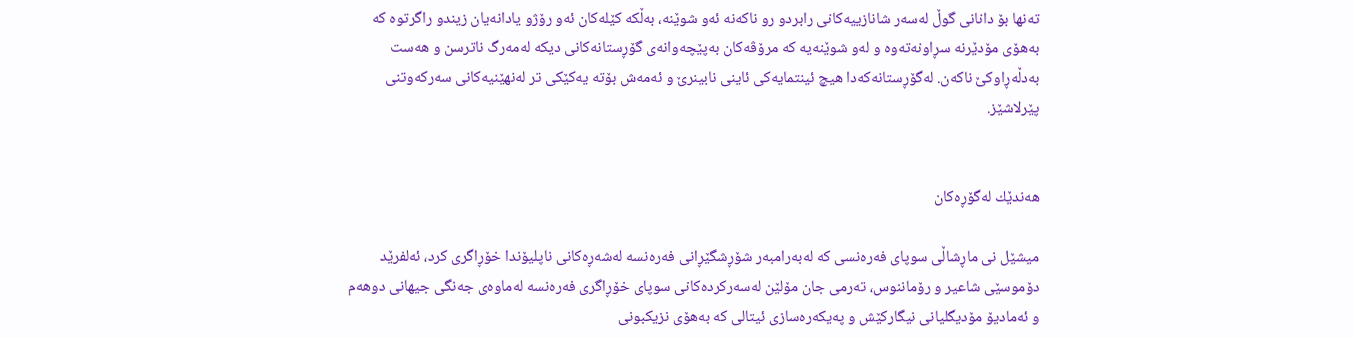ته‌نها بۆ دانانی گوڵ له‌سه‌ر شانازییه‌كانی رابردو رو ناكه‌نه ئه‌و شوێنه، به‌ڵكه كێله‌كان ئه‌و رۆژو یادانه‌یان زیندو راگرتوه كه به‌هۆی مۆدێرنه سڕاونه‌ته‌وه و له‌و شوێنه‌یه كه مرۆڤه‌كان به‌پێچه‌وانه‌ی گۆڕستانه‌كانی دیكه له‌مه‌رگ ناترسن و هه‌ست به‌دڵه‌ڕاوكێ ناكه‌ن. له‌گۆڕستانه‌كه‌دا هیچ ئینتمایه‌كی ئاینی نابینرێ و ئه‌مه‌ش بۆته یه‌كێكی تر له‌نهێنیه‌كانی سه‌ركه‌وتنی پێرلاشێز.


هه‌ندێك له‌‌گۆڕه‌كان

میشێل نی ماڕشاڵی سوپای فه‌ره‌نسی كه له‌به‌رامبه‌ر شۆڕشگێڕانی فه‌ره‌نسه له‌شه‌ڕه‌كانی ناپلیۆندا خۆڕاگری كرد، ئه‌لفرێد دۆموسێی شاعیر و رۆماننوس، ته‌رمی جان مۆلێن له‌سه‌ركرده‌كانی سوپای خۆڕاگری فه‌ره‌نسه له‌ماوه‌ی جه‌نگی جیهانی دوهه‌م و ئه‌مادیۆ مۆدیگلیانی نیگاركێش و په‌یكه‌ره‌سازی ئیتالی كه به‌هۆی نزیكبونی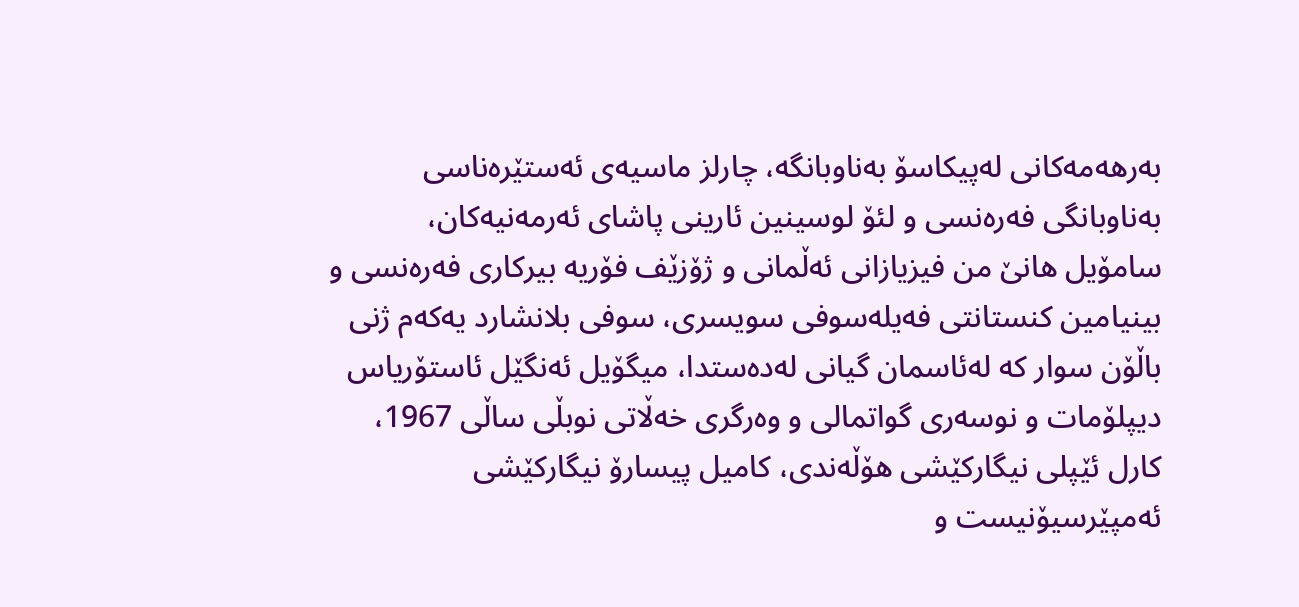به‌رهه‌مه‌كانی له‌پیكاسۆ به‌ناوبانگه، چارلز ماسیه‌ی ئه‌ستێره‌ناسی به‌ناوبانگی فه‌ره‌نسی و لئۆ لوسینین ئارینی پاشای ئه‌رمه‌نیه‌كان، سامۆیل هانێ من فیزیازانی ئه‌ڵمانی و ژۆزێف فۆریه بیركاری فه‌ره‌‌نسی و بینیامین كنستانتی فه‌یله‌سوفی سویسری، سوفی بلانشارد یه‌كه‌م ژنی باڵۆن سوار كه له‌ئاسمان گیانی له‌ده‌ستدا، میگۆیل ئه‌نگێل ئاستۆریاس دیپلۆمات و نوسه‌ری گواتمالی و وه‌رگری خه‌ڵاتی نو‌بڵی ساڵی 1967، كارل ئێپلی نیگاركێشی هۆڵه‌ندی، كامیل پیسارۆ نیگاركێشی ئه‌مپێرسیۆنیست و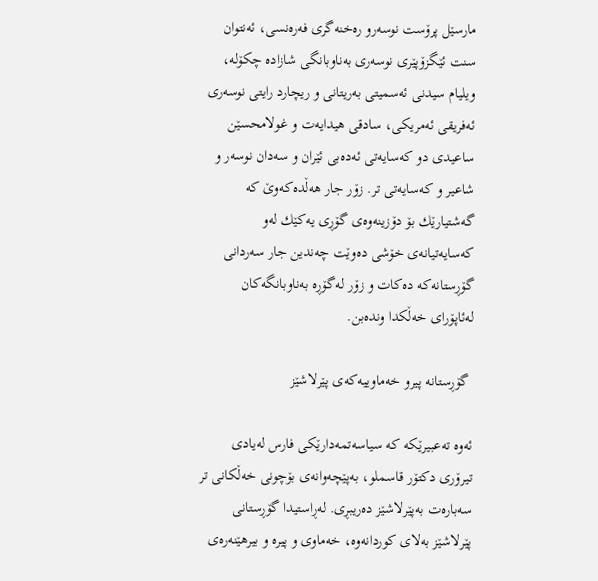مارسێل پرۆست نوسه‌رو ره‌خنه‌گری فه‌ره‌نسی، ئه‌نتوان سنت ئێگزۆپێری نوسه‌ری به‌ناوبانگی شازاده چكۆله، ویلیام سیدنی ئه‌سمیتی به‌ریتانی و ریچارد رایتی نوسه‌ری ئه‌فریقی ئه‌مریكی، سادقی هیدایه‌ت و غولامحسێن ساعیدی دو كه‌سایه‌تی ئه‌ده‌بی ئێران و سه‌دان نوسه‌ر و شاعیر و كه‌سایه‌تی تر. زۆر جار هه‌ڵده‌كه‌وێ كه گه‌شتیارێك بۆ دۆزینه‌وه‌ی گۆڕی یه‌كێك له‌و كه‌سایه‌تیانه‌ی خۆشی ده‌وێت چه‌ندین جار سه‌ردانی گۆڕستانه‌كه ده‌كات و زۆر له‌گۆڕه به‌ناوبانگه‌كان له‌ئاپۆرای خه‌ڵكدا ونده‌بن.

 گۆڕستانه پیرو خه‌ماوییه‌كه‌ی پێرلاشێز

ئه‌وه ته‌عبیرێكه كه سیاسه‌تمه‌دارێكی فارس له‌یادی تیرۆری دكتۆر قاسملو، به‌پێچه‌وانه‌ی بۆچونی خه‌ڵكانی تر سه‌باره‌ت به‌پێرلاشێز ده‌ریبڕی. له‌ڕاستیدا گۆڕستانی پێرلاشێز به‌لای كوردانه‌وه، خه‌ماوی و پیره و بیرهێنه‌ره‌ی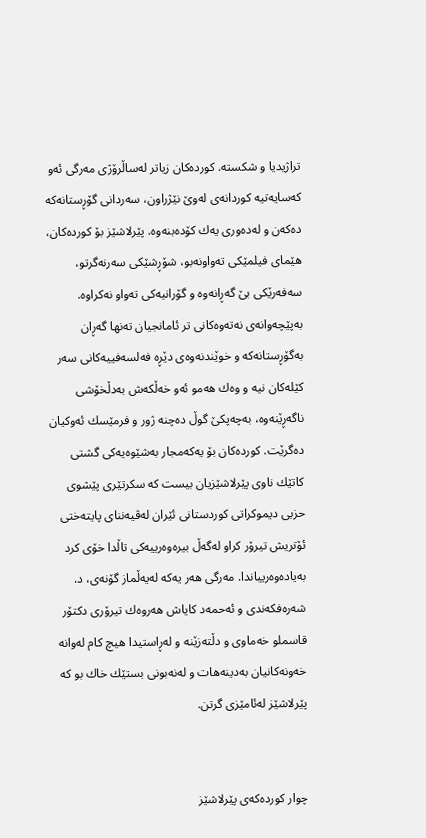تراژیدیا و شكسته. كورده‌كان زیاتر له‌ساڵرۆژی مه‌رگی ئه‌و كه‌سایه‌تیه كوردانه‌ی له‌وێ نێژراون، سه‌ردانی گۆڕستانه‌كه ده‌كه‌ن و له‌ده‌وری یه‌ك كۆده‌بنه‌وه. پێرلاشێز بۆ كورده‌كان، هێمای فیلمێكی ته‌واونه‌بو، شۆڕشێكی سه‌رنه‌گرتو، سه‌فه‌رێكی بێ گه‌ڕانه‌وه و گۆرانیه‌كی ته‌واو نه‌كراوه. به‌پێچه‌وانه‌ی نه‌ته‌وه‌كانی تر ئامانجیان ته‌نها گه‌ڕان به‌گۆڕستانه‌كه و خوێندنه‌وه‌ی دێڕه فه‌لسه‌فییه‌كانی سه‌ر كێله‌كان نیه و وه‌ك هه‌مو ئه‌و خه‌ڵكه‌ش به‌دڵخۆشی ناگه‌ڕێنه‌وه، به‌چه‌پكێ گوڵ ده‌چنه ژور و فرمێسك ئه‌وكیان ده‌گرێت. كورده‌كان بۆ یه‌كه‌مجار به‌شێوه‌یه‌كی گشتی كاتێك ناوی پێرلاشێزیان بیست كه سكرتێری پێشوی حزبی دیموكراتی كوردستانی ئێران له‌ڤیه‌ننای پایته‌ختی ئۆتریش تیرۆر كراو له‌گه‌ڵ بیره‌وه‌رییه‌كی تاڵدا خۆی كرد به‌یاده‌وه‌رییاندا. مه‌رگی هه‌ر یه‌كه له‌یه‌ڵماز گۆنه‌ی، د. شه‌ره‌فكه‌ندی و ئه‌حمه‌د كایاش هه‌روه‌ك تیرۆری دكتۆر قاسملو خه‌ماوی و دڵته‌زێنه و له‌ڕاستیدا هیچ كام له‌وانه خه‌ونه‌كانیان به‌دینه‌هات و له‌نه‌بونی بستێك خاك بو كه پێرلاشێز له‌ئامێزی گرتن.


چوار كورده‌كه‌ی پێرلاشێز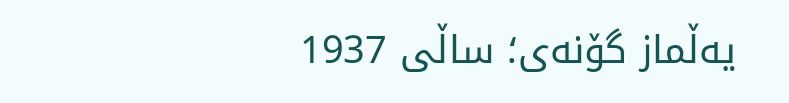یه‌ڵماز گۆنه‌ی؛ ساڵی 1937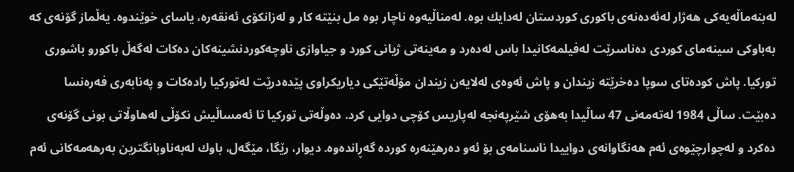له‌بنه‌ماڵه‌یه‌كی هه‌ژار له‌ئه‌ده‌نه‌ی باكوری كوردستان له‌دایك بوه. له‌مناڵیه‌وه ناچار بوه مل بنێته كار و له‌زانكۆی ئه‌نقه‌ره، یاسای خوێندوه. یه‌ڵماز گۆنه‌ی كه‌ به‌باوكی سینه‌مای كوردی ده‌ناسرێت له‌فیلمه‌كانیدا باس له‌ده‌رد و مه‌ینه‌تی ژیانی كورد و جیاوازی ناوچه‌كوردنشینه‌كان ده‌كات له‌گه‌ڵ باكورو باشوری توركیا. پاش كوده‌تای سوپا ده‌خرێته زیندان و پاش ئه‌وه‌ی له‌لایه‌ن زیندان مۆڵه‌تێكی دیاریكراوی پێده‌درێت له‌توركیا راده‌كات و په‌نابه‌ری فه‌ره‌نسا ده‌بێت. ساڵی 1984 له‌ته‌مه‌نی 47 ساڵیدا به‌هۆی شێرپه‌نجه له‌پاریس كۆچی دوایی كرد. ده‌وڵه‌تی توركیا تا ئه‌مساڵیش نكۆڵی له‌هاوڵاتی بونی گۆنه‌ی ده‌كرد و له‌چوارچێوه‌ی ئه‌م هه‌نگاوانه‌ی دواییدا ناسنامه‌ی بۆ ئه‌و ده‌رهێنه‌ره كورده گه‌ڕانده‌وه. دیوار، رێگا، مێگه‌ل، باوك له‌به‌ناوبانگترین به‌رهه‌مه‌كانی ئه‌م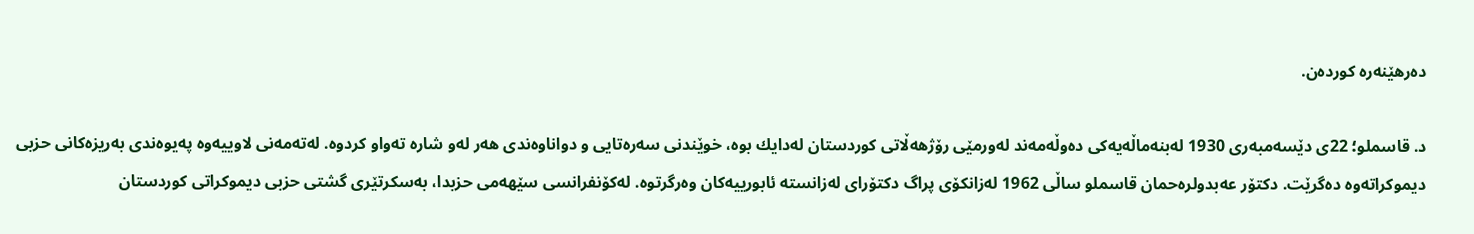ده‌رهێنه‌ره كورده‌ن.

د. قاسملو؛ 22ی دێسه‌مبه‌ری 1930 له‌بنه‌ماڵه‌یه‌كی ده‌وڵه‌مه‌ند له‌ورمێی رۆژهه‌ڵاتی كوردستان له‌دایك بوه، خوێندنی سه‌ره‌تایی و دواناوه‌ندی هه‌ر له‌و شاره ته‌واو كردوه. له‌ته‌مه‌نی لاوییه‌وه په‌یوه‌ندی به‌ریزه‌كانی حزبی دیموكراته‌وه ده‌گرێت. دكتۆر عه‌بدولره‌حمان قاسملو ساڵی 1962 له‌زانكۆی پراگ دكتۆرای له‌زانسته ئابورییه‌كان وه‌رگرتوه. له‌كۆنفرانسی سێهه‌می حزبدا، به‌سكرتێری گشتی حزبی دیموكراتی كوردستان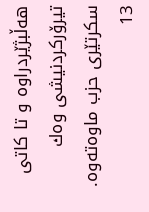هه‌ڵبژێردراوه و تا كاتی تیرۆركردنیشی وه‌ك سكرتێری حزب ماوه‌ته‌وه. 13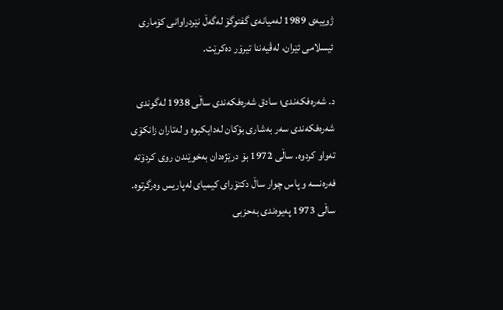ژوییه‌ی 1989 له‌میانه‌ی گفتوگۆ له‌گه‌ڵ نێردراوانی كۆماری ئیسلامی ئێران، له‌ڤیه‌ننا تیرۆر ده‌كرێت.

د. شه‌ره‌فكه‌ندی؛ سادق شه‌ره‌فكه‌ندی ساڵی 1938 له‌گوندی شه‌ره‌فكه‌ندی سه‌ر به‌شاری بۆكان له‌دایكبوه و له‌تاران زانكۆی ته‌واو كردوه. ساڵی 1972 بۆ درێژه‌دان به‌خوێندن روی كردۆته فه‌ره‌نسه و پاس چوار ساڵ دكتۆرای كیمیای له‌پاریس وه‌رگرتوه. ساڵی 1973 په‌یوه‌ندی به‌حزبی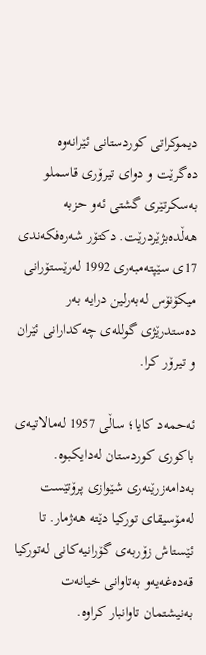دیموكراتی كوردستانی ئێرانه‌وه ده‌گرێت و دوای تیرۆری قاسملو به‌سكرتێری گشتی ئه‌و حزبه‌ هه‌ڵده‌بژێردرێت. دكتۆر شه‌ره‌فكه‌ندی 17ی سێپته‌مبه‌ری 1992 له‌رێستۆرانی میكۆنۆس له‌به‌رلین درایه به‌ر ده‌ستدرێژی گولله‌ی چه‌كدارانی ئێران و تیرۆر كرا.

ئه‌حمه‌د كایا؛ ساڵی 1957 له‌مالاتیه‌ی باكوری كوردستان له‌دایكبوه. به‌دامه‌زرێنه‌ری شێوازی پرۆتێست له‌مۆسیقای توركیا دێته هه‌ژمار. تا ئێستاش زۆربه‌ی گۆرانیه‌كانی له‌توركیا قه‌ده‌غه‌یه‌و به‌تاوانی خیانه‌ت به‌نیشتمان تاوانبار كراوه.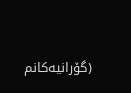(گۆرانیه‌كانم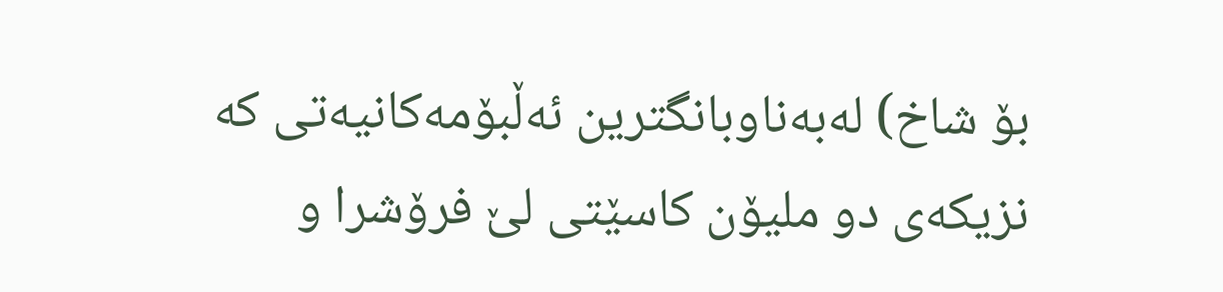بۆ شاخ) له‌به‌ناوبانگترین ئه‌ڵبۆمه‌كانیه‌تی كه نزیكه‌ی دو ملیۆن كاسێتی لێ فرۆشرا و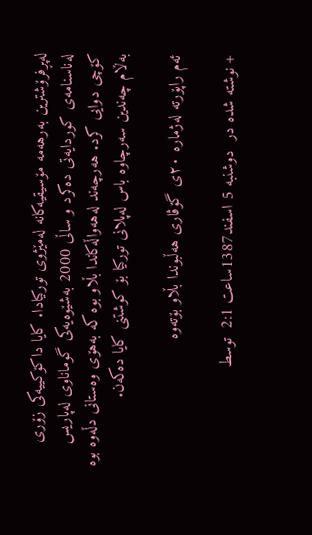له‌پڕفرۆشترین به‌رهه‌مه مۆسیقیه‌كانه له‌مێژوی توركیادا. كایا داكۆكییه‌كی زۆری له‌ناسنامه‌ی كوردایه‌تی ده‌كرد و ساڵی 2000 به‌شێوه‌یه‌كی گوماناوی له‌پاریس كۆچی دوایی كرد. هه‌رچه‌ند له‌هه‌واڵه‌كاندا بڵاو بوه كه به‌هۆی وه‌ستانی دڵه‌وه بوه به‌ڵام چه‌ندین سه‌رچاوه باس له‌پلانی توركیا بۆ كوشتنی كایا ده‌كه‌ن.

ئه‌م راپۆرته له‌ژماره ٢٠ی گۆڤاری هه‌ڵبوندا بڵاو بۆته‌وه

+ نوشته شده در  دوشنبه 5 اسفند1387ساعت 2:1  توسط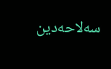سه‌لاحه‌دین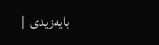بایه‌زیدی  |